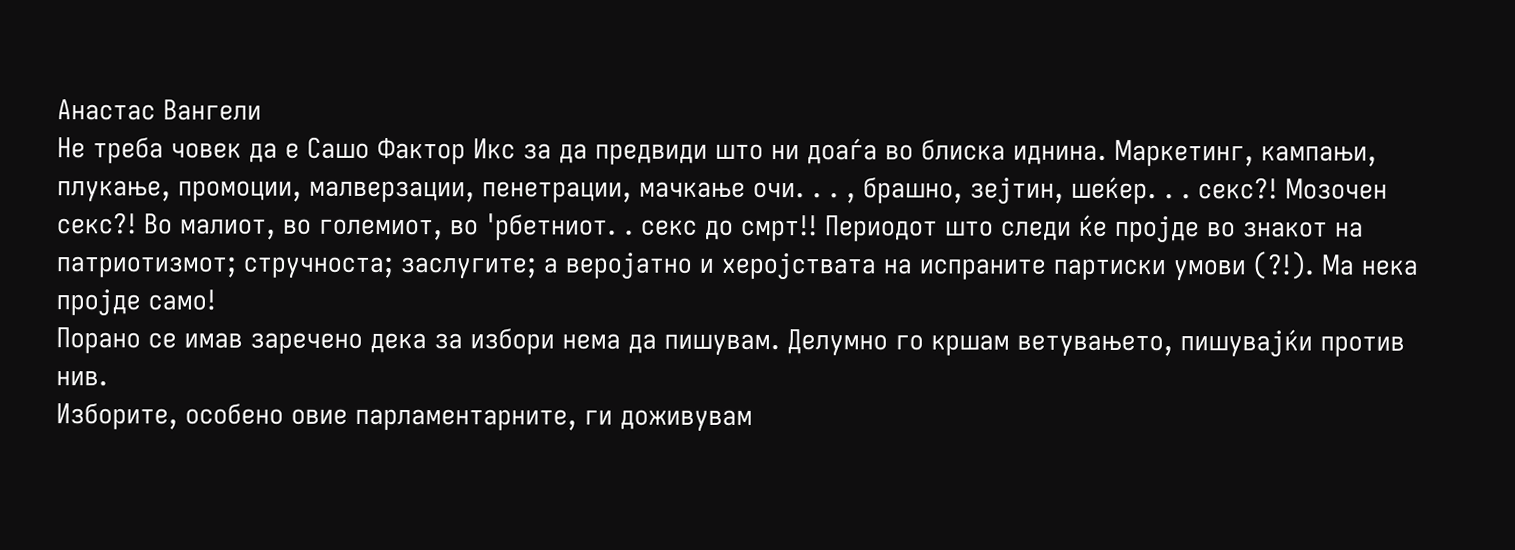Анастас Вангели
Не треба човек да е Сашо Фактор Икс за да предвиди што ни доаѓа во блиска иднина. Маркетинг, кампањи, плукање, промоции, малверзации, пенетрации, мачкање очи. . . , брашно, зејтин, шеќер. . . секс?! Мозочен секс?! Во малиот, во големиот, во 'рбетниот. . секс до смрт!! Периодот што следи ќе пројде во знакот на патриотизмот; стручноста; заслугите; а веројатно и херојствата на испраните партиски умови (?!). Ма нека пројде само!
Порано се имав заречено дека за избори нема да пишувам. Делумно го кршам ветувањето, пишувајќи против нив.
Изборите, особено овие парламентарните, ги доживувам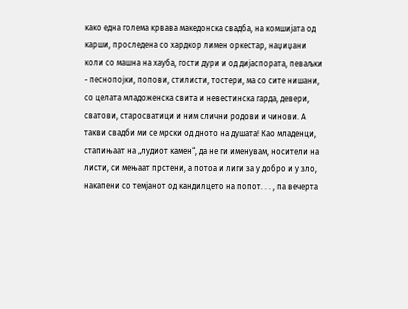како една голема крвава македонска свадба, на комшијата од карши, проследена со хардкор лимен оркестар, наџиџани коли со машна на хауба, гости дури и од дијаспората, певаљки - песнопојки, попови, стилисти, тостери, ма со сите нишани, со целата младоженска свита и невестинска гарда, девери, сватови, старосватици и ним слични родови и чинови. А такви свадби ми се мрски од дното на душата! Као младенци, стапињаат на „лудиот камен“, да не ги именувам, носители на листи, си мењаат прстени, а потоа и лиги за у добро и у зло, накапени со темјанот од кандилцето на попот. . . , па вечерта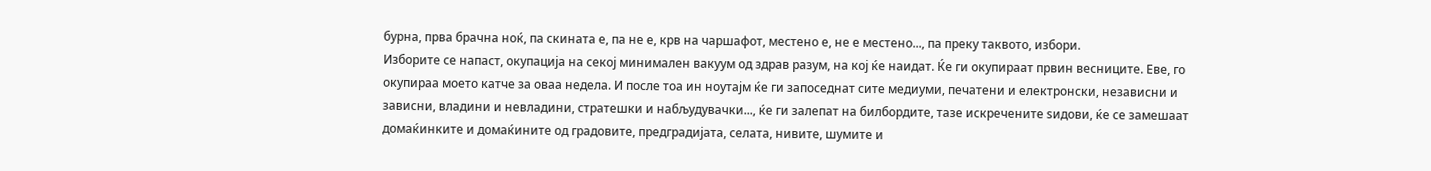бурна, прва брачна ноќ, па скината е, па не е, крв на чаршафот, местено е, не е местено..., па преку таквото, избори.
Изборите се напаст, окупација на секој минимален вакуум од здрав разум, на кој ќе наидат. Ќе ги окупираат првин весниците. Еве, го окупираа моето катче за оваа недела. И после тоа ин ноутајм ќе ги запоседнат сите медиуми, печатени и електронски, независни и зависни, владини и невладини, стратешки и набљудувачки..., ќе ги залепат на билбордите, тазе искречените ѕидови, ќе се замешаат домаќинките и домаќините од градовите, предградијата, селата, нивите, шумите и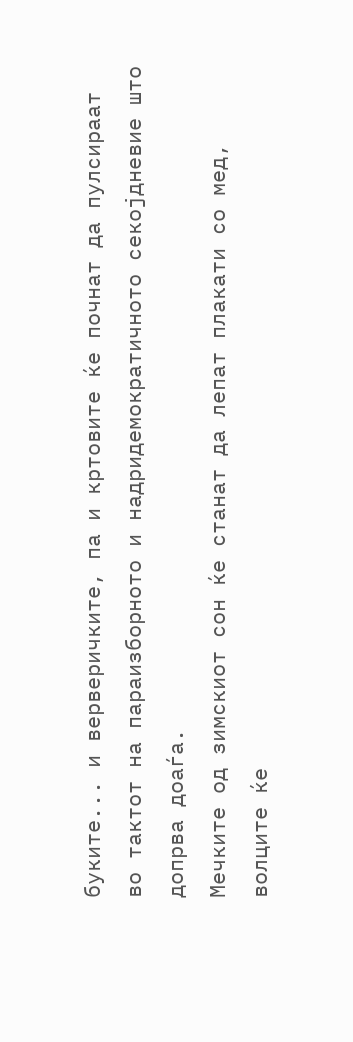буките... и верверичките, па и кртовите ќе почнат да пулсираат во тактот на параизборното и надридемократичното секојдневие што допрва доаѓа.
Мечките од зимскиот сон ќе станат да лепат плакати со мед, волците ќе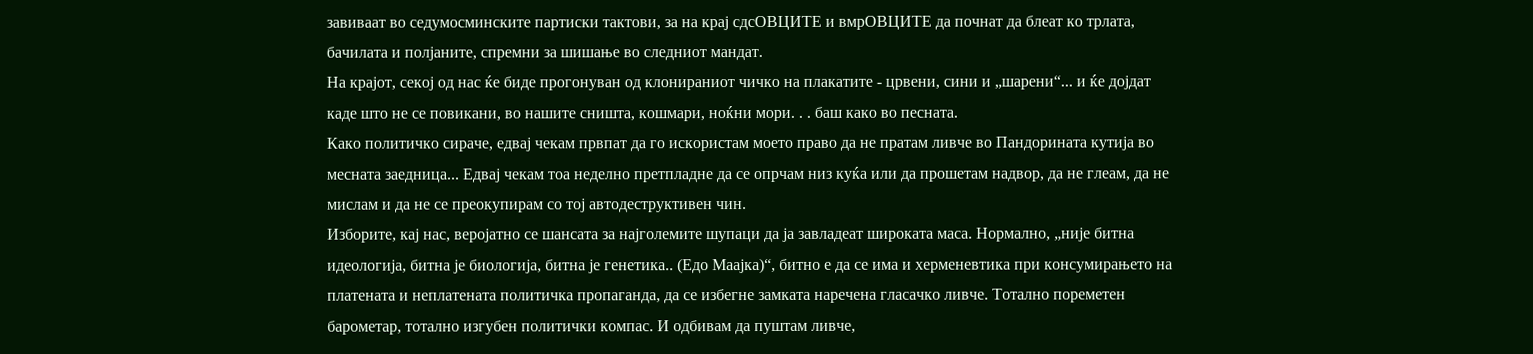завиваат во седумосминските партиски тактови, за на крај сдсОВЦИТЕ и вмрОВЦИТЕ да почнат да блеат ко трлата, бачилата и полјаните, спремни за шишање во следниот мандат.
На крајот, секој од нас ќе биде прогонуван од клонираниот чичко на плакатите - црвени, сини и „шарени“... и ќе дојдат каде што не се повикани, во нашите сништа, кошмари, ноќни мори. . . баш како во песната.
Како политичко сираче, едвај чекам првпат да го искористам моето право да не пратам ливче во Пандорината кутија во месната заедница... Едвај чекам тоа неделно претпладне да се опрчам низ куќа или да прошетам надвор, да не глеам, да не мислам и да не се преокупирам со тој автодеструктивен чин.
Изборите, кај нас, веројатно се шансата за најголемите шупаци да ја завладеат широката маса. Нормално, „није битна идеологија, битна је биологија, битна је генетика.. (Едо Маајка)“, битно е да се има и херменевтика при консумирањето на платената и неплатената политичка пропаганда, да се избегне замката наречена гласачко ливче. Тотално пореметен барометар, тотално изгубен политички компас. И одбивам да пуштам ливче,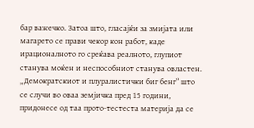бар важечко. Затоа што, гласајќи за змијата или магарето се прави чекор кон работ, каде ирационалното го среќава реалното, глупиот станува моќен и неспособниот станува овластен. „Демократскиот и плуралистички биг бенг“ што се случи во оваа земјичка пред 15 години, придонесе од таа прото-тестеста материја да се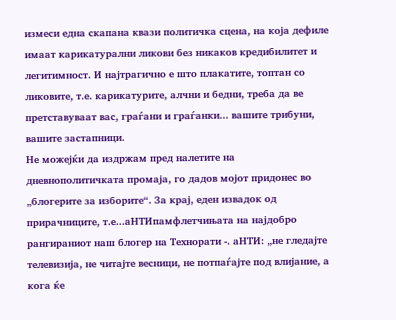измеси една скапана квази политичка сцена, на која дефиле имаат карикатурални ликови без никаков кредибилитет и легитимност. И најтрагично е што плакатите, топтан со ликовите, т.е. карикатурите, алчни и бедни, треба да ве претставуваат вас, граѓани и граѓанки... вашите трибуни, вашите застапници.
Не можејќи да издржам пред налетите на дневнополитичката промаја, го дадов мојот придонес во „блогерите за изборите“. За крај, еден извадок од прирачниците, т.е...аНТИпамфлетчињата на најдобро рангираниот наш блогер на Технорати -. аНТИ: „не гледајте телевизија, не читајте весници, не потпаѓајте под влијание, а кога ќе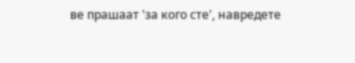ве прашаат 'за кого сте', навредете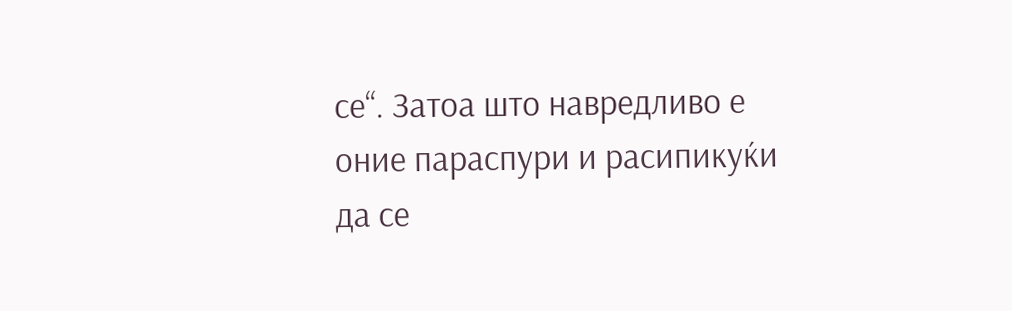се“. Затоа што навредливо е оние параспури и расипикуќи да се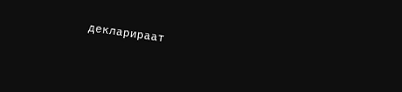декларираат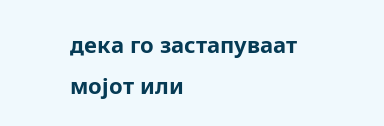дека го застапуваат мојот или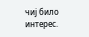чиј било интерес.